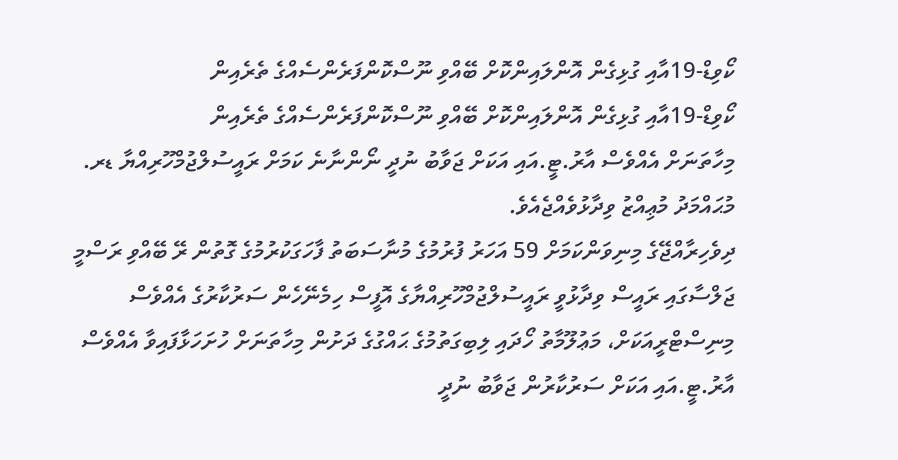ކޯވިޑް-19އާއި ގުޅިގެން އޮންލައިންކޮށް ބޭއްވި ނޫސްކޮންފަރެންސެއްގެ ތެރެއިން
ކޯވިޑް-19އާއި ގުޅިގެން އޮންލައިންކޮށް ބޭއްވި ނޫސްކޮންފަރެންސެއްގެ ތެރެއިން
މިހާތަނަށް އެއްވެސް އާރު.ޓީ.އައި އަކަށް ޖަވާބު ނުދީ ނޯންނާނެ ކަމަށް ރައީސުލްޖުމްހޫރިއްޔާ ޑރ. މުޙައްމަދު މުޢިއްޒު ވިދާޅުވެއްޖެއެވެ.
ދިވެހިރާއްޖޭގެ މިނިވަންކަމަށް 59 އަހަރު ފުރުމުގެ މުނާސަބަތު ފާހަގަކުރުމުގެ ގޮތުން ރޭ ބޭއްވި ރަސްމީ ޖަލްސާގައި ރައީސް ވިދާޅުވީ ރައީސުލްޖުމްހޫރިއްޔާގެ އޮފީސް ހިމެނޭހެން ސަރުކާރުގެ އެއްވެސް މިނިސްޓްރީއަކަށް، މަޢުލޫމާތު ހޯދައި ލިބިގަތުމުގެ ޙައްގުގެ ދަށުން މިހާތަނަށް ހުށަހަޅާފައިވާ އެއްވެސް އާރު.ޓީ.އައި އަކަށް ސަރުކާރުން ޖަވާބު ނުދީ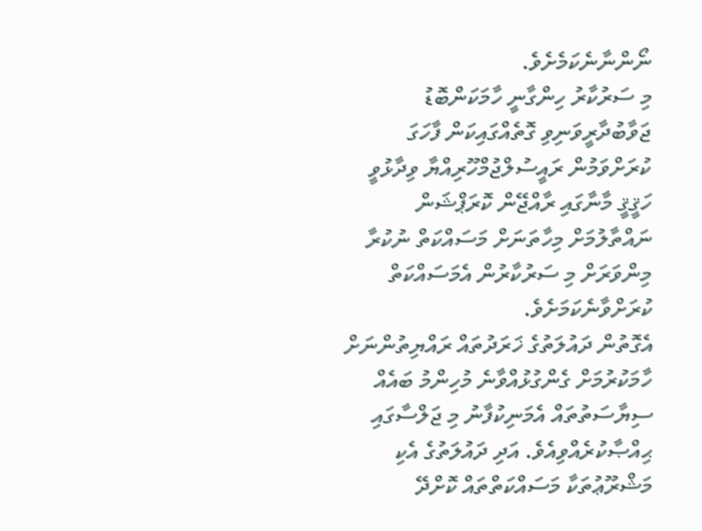ނޯންނާނެކަމެށެވެ.
މި ސަރުކާރު ހިންގާނީ ހާމަކަންބޮޑު ޖަވާބުދާރީވަނިވި ގޮތެއްގައިކަން ފާހަގަ ކުރަށްވަމުން ރައީސުލްޖުމްހޫރިއްޔާ ވިދާޅުވީ ހަޤީޤީ މާނާގައި ރާއްޖޭން ކޮރަޕްޝަން ނައްތާލުމަށް މިހާތަނަށް މަސައްކަތް ނުކުރާ މިންވަރަށް މި ސަރުކާރުން އެމަސައްކަތް ކުރަށްވާނެކަމަށެވެ.
އެގޮތުން ދައުލަތުގެ ޚަރަދުތައް ރައްޔިތުންނަށް ހާމަކުރުމަށް ގެންގުޅުއްވާނެ މުހިންމު ބައެއް ސިޔާސަތުތައް އެމަނިކުފާނު މި ޖަލްސާގައި ޙިއްޞާކުރެއްވިއެވެ. އަދި ދައުލަތުގެ އެކި މަޝްރޫޢުތަކާ މަސައްކަތްތައް ކޮށްދޭ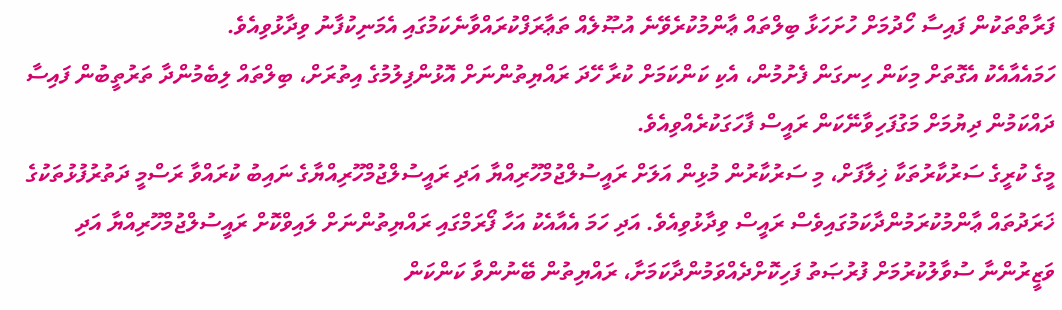ފަރާތްތަކުން ފައިސާ ހޯދުމަށް ހުށަހަޅާ ބިލްތައް ޢާންމުކުރެވޭނެ އުޞޫލެއް ތަޢާރަފްކުރައްވާނެކަމުގައި އެމަނިކުފާނު ވިދާޅުވިއެވެ.
ހަމައެއާއެކު އެގޮތަށް މިކަން ހިނގަން ފެށުމުން، އެކި ކަންކަމަށް ކުރާ ހޭދަ ރައްޔިތުންނަށް އޮޅުންފިލުމުގެ އިތުރަށް، ބިލްތައް ލިބެމުންދާ ތަރުތީބުން ފައިސާ ދައްކަމުން ދިޔުމަށް މަގުފަހިވާނޭކަން ރައީސް ފާހަގަކުރެއްވިއެވެ.
މީގެ ކުރީގެ ސަރުކާރުތަކާ ޚިލާފަށް، މި ސަރުކާރުން މުޅިން އަލަށް ރައީސުލްޖުމްހޫރިއްޔާ އަދި ރައީސުލްޖުމްހޫރިއްޔާގެ ނައިބު ކުރައްވާ ރަސްމީ ދަތުރުފުޅުތަކުގެ ޚަރަދުތައް ޢާންމުކުރަމުންދާކަމުގައިވެސް ރައީސް ވިދާޅުވިއެވެ. އަދި ހަމަ އެއާއެކު އަހާ ފޯރަމްގައި ރައްޔިތުންނަށް ލައިވްކޮށް ރައީސުލްޖުމްހޫރިއްޔާ އަދި ވަޒީރުންނާ ސުވާލުކުރުމަށް ފުރުޞަތު ފަހިކޮށްދެއްވަމުންދާކަމަށާ، ރައްޔިތުން ބޭނުންވާ ކަންކަން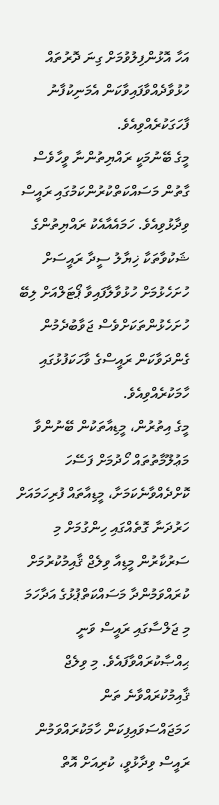އަހާ އޮޅުންފިލުވުމަށް ގިނަ ދޮރުތައް ހުޅުވާދެއްވާފައިވާކަން އެމަނިކުފާނު ފާހަގަކުރެއްވިއެވެ.
މީގެ ބޭނުމަކީ ރައްޔިތުންނާ ވީހާވެސް ގާތުން މަސައްކަތްކުރުންކަމުގައި ރައީސް ވިދާޅުވިއެވެ. ހަމައެއާއެކު ރައްޔިތުންގެ ޝަކުވާތަކާ ޚިޔާލު ސީދާ ރައީސަށް ހުށަހެޅުމަށް ހުޅުވާލާފައިވާ ޕޯޓަލްއަށް ލިބޭ ހުށަހެޅުންތަކަށްވެސް ޖަވާބުދެމުން ގެންދަވާކަން ރައީސްގެ ވާހަކަފުޅުގައި ހާމަކުރެއްވިއެވެ.
މީގެ އިތުރުން، މީޑިއާތަކުން ބޭނުންވާ މަޢުލޫމާތުތައް ހޯދުމަށް ފަސޭހަ ކޮށްދެއްވާނެކަމަށާ، މީޑިއާތައް ފުރިހަމައަށް ހަރުދަނާ ގޮތެއްގައި ހިންގުމަށް މި ސަރުކާރުން މީޑިއާ ވިލެޖް ޤާއިމުކުރުމަށް ކުރައްވަމުންދާ މަސައްކަތްޕުޅުގެ އަދާހަމަ މި ޖަލްސާގައި ރައީސް ވަނީ ޙިއްޞާކުރައްވާފައެވެ. މި ވިލެޖް ޤާއިމުކުރައްވާނެ ތަން ހަމަޖައްސަވައިފިކަން ހާމަކުރައްވަމުން ރައީސް ވިދާޅުވީ، ކުރިއަށް އޮތް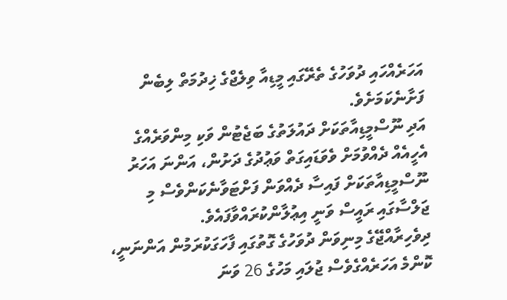އަހަރެއްހައި ދުވަހުގެ ތެރޭގައި މީޑިއާ ވިލެޖްގެ ޚިދުމަތް ލިބެން ފަށާނެކަމަށެވެ.
އަދި ނޫސްމީޑިއާތަކަށް ދައުލަތުގެ ބަޖެޓުން ވަކި މިންވަރެއްގެ އެހީއެއް ދެއްވުމަށް ވެވަޑައިގަތް ވަޢުދުގެ ދަށުން، އަންނަ އަހަރު ނޫސްމީޑިއާތަކަށް ފައިސާ ދެއްވަން ފަށްޓަވާނެކަންވެސް މި ޖަލްސާގައި ރައީސް ވަނީ އިޢުލާންކުރައްވާފައެވެ.
ދިވެހިރާއްޖޭގެ މިނިވަން ދުވަހުގެ ގޮތުގައި ފާހަގަކުރަމުން އަންނަނީ، ކޮންމެ އަހަރެއްގެވެސް ޖުލައި މަހުގެ 26 ވަނަ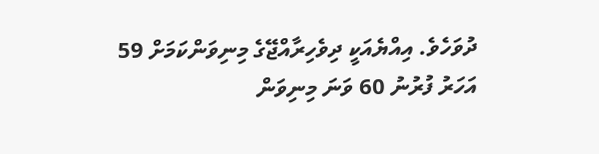ދުވަހެވެ. އިއްޔެއަކީ ދިވެހިރާއްޖޭގެ މިނިވަންކަމަށް 59 އަހަރު ފުރުނު 60 ވަނަ މިނިވަން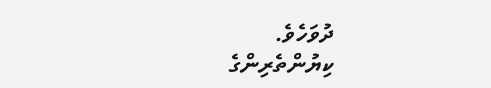ދުވަހެވެ.
ކިޔުންތެރިންގެ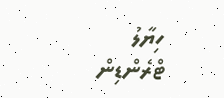ހިޔާލު
ޓްރެންޑިން